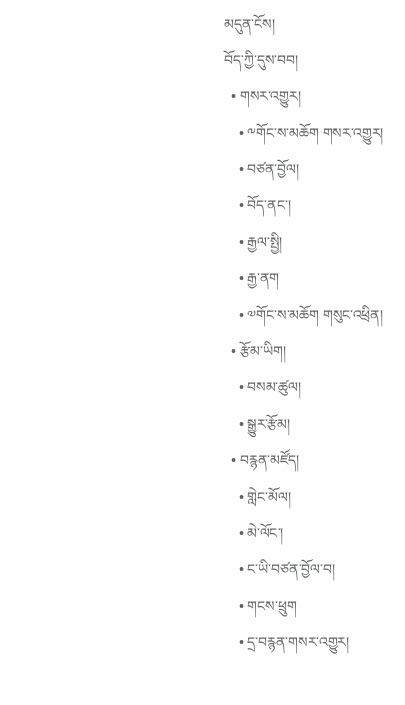མདུན་ངོས།
བོད་ཀྱི་དུས་བབ།
  • གསར་འགྱུར།
    • ༸གོང་ས་མཆོག གསར་འགྱུར།
    • བཙན་བྱོལ།
    • བོད་ནང་།
    • རྒྱལ་སྤྱི།
    • རྒྱ་ནག
    • ༧གོང་ས་མཆོག གསུང་འཕྲིན།
  • རྩོམ་ཡིག།
    • བསམ་ཚུལ།
    • སྒྱུར་རྩོམ།
  • བརྙན་མཛོད།
    • གླེང་མོལ།
    • མེ་ལོང་།
    • ང་ཡི་བཙན་བྱོལ་བ།
    • གངས་ཕྲུག
    • དྲ་བརྙན་གསར་འགྱུར།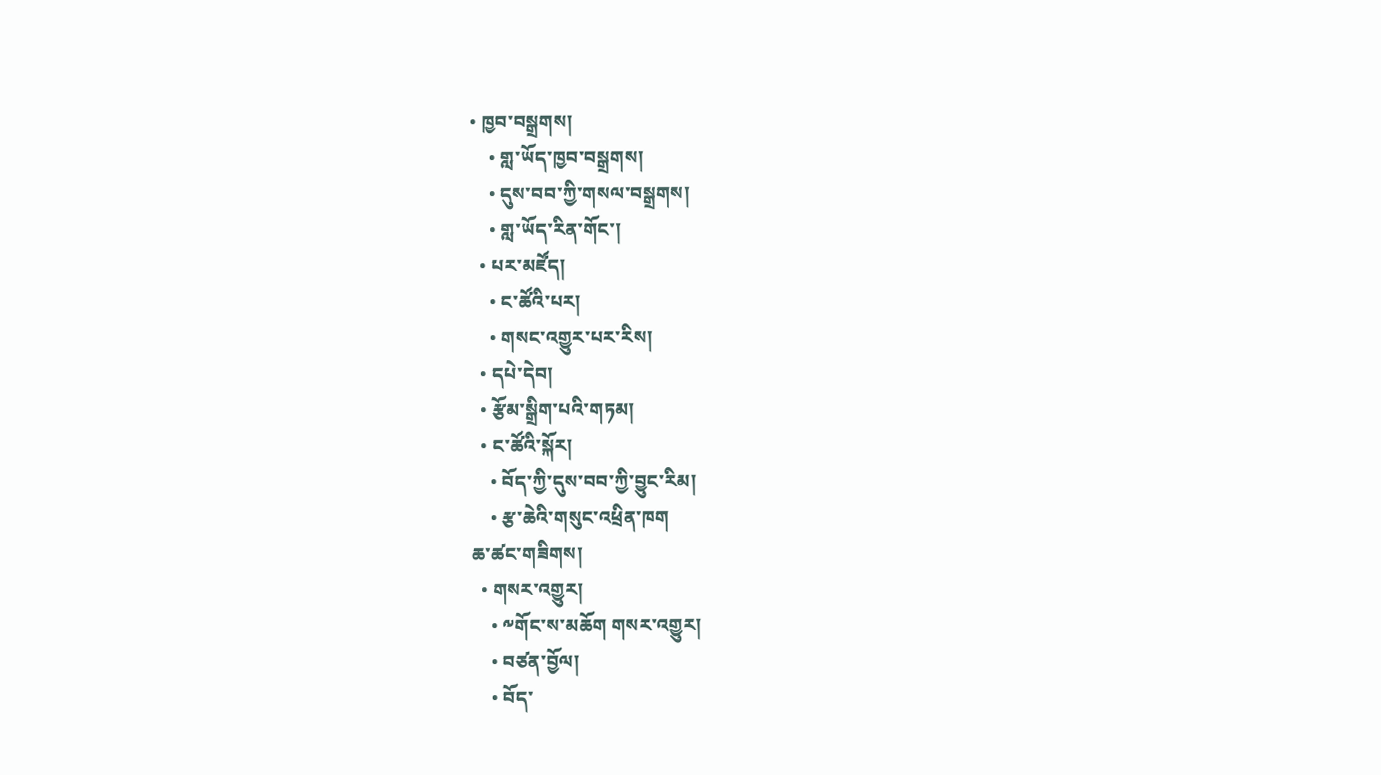• ཁྱབ་བསྒྲགས།
    • གླ་ཡོད་ཁྱབ་བསྒྲགས།
    • དུས་བབ་ཀྱི་གསལ་བསྒྲགས།
    • གླ་ཡོད་རིན་གོང་།
  • པར་མཛོད།
    • ང་ཚོའི་པར།
    • གསང་འགྱུར་པར་རིས།
  • དཔེ་དེབ།
  • རྩོམ་སྒྲིག་པའི་གཏམ།
  • ང་ཚོའི་སྐོར།
    • བོད་ཀྱི་དུས་བབ་ཀྱི་བྱུང་རིམ།
    • རྩ་ཆེའི་གསུང་འཕྲིན་ཁག
ཆ་ཚང་གཟིགས།
  • གསར་འགྱུར།
    • ༸གོང་ས་མཆོག གསར་འགྱུར།
    • བཙན་བྱོལ།
    • བོད་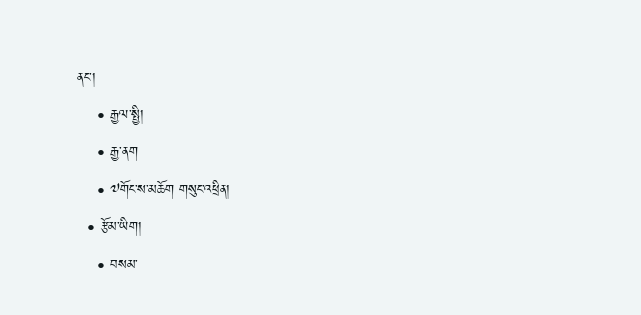ནང་།
    • རྒྱལ་སྤྱི།
    • རྒྱ་ནག
    • ༧གོང་ས་མཆོག གསུང་འཕྲིན།
  • རྩོམ་ཡིག།
    • བསམ་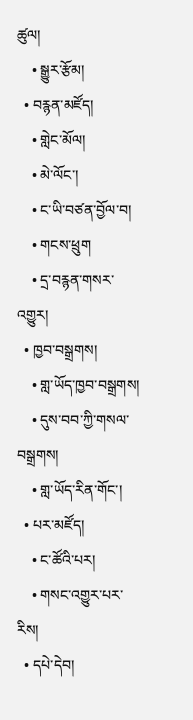ཚུལ།
    • སྒྱུར་རྩོམ།
  • བརྙན་མཛོད།
    • གླེང་མོལ།
    • མེ་ལོང་།
    • ང་ཡི་བཙན་བྱོལ་བ།
    • གངས་ཕྲུག
    • དྲ་བརྙན་གསར་འགྱུར།
  • ཁྱབ་བསྒྲགས།
    • གླ་ཡོད་ཁྱབ་བསྒྲགས།
    • དུས་བབ་ཀྱི་གསལ་བསྒྲགས།
    • གླ་ཡོད་རིན་གོང་།
  • པར་མཛོད།
    • ང་ཚོའི་པར།
    • གསང་འགྱུར་པར་རིས།
  • དཔེ་དེབ།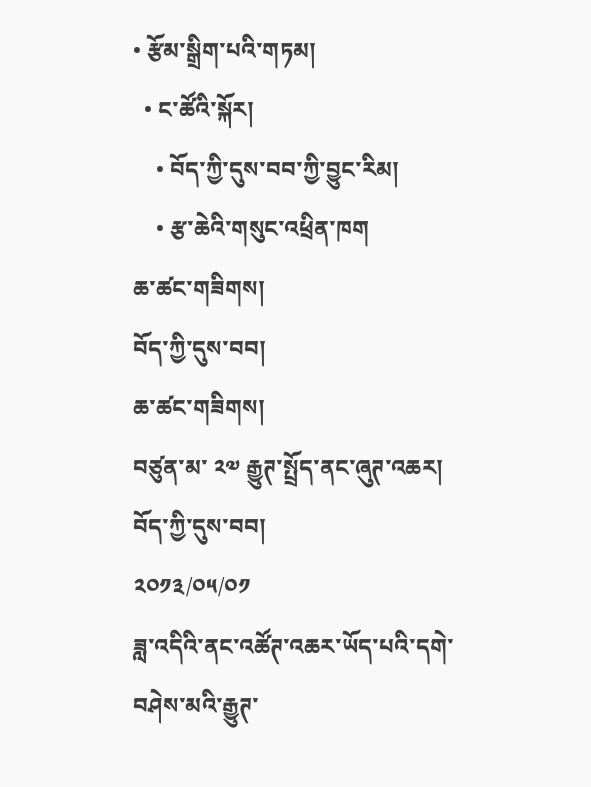• རྩོམ་སྒྲིག་པའི་གཏམ།
  • ང་ཚོའི་སྐོར།
    • བོད་ཀྱི་དུས་བབ་ཀྱི་བྱུང་རིམ།
    • རྩ་ཆེའི་གསུང་འཕྲིན་ཁག
ཆ་ཚང་གཟིགས།
བོད་ཀྱི་དུས་བབ།
ཆ་ཚང་གཟིགས།
བཙུན་མ་ ༢༧ རྒྱུཊ་སྤྲོད་ནང་ཞུཊ་འཆར།
བོད་ཀྱི་དུས་བབ།
༢༠༡༣/༠༥/༠༡
ཟླ་འདིའི་ནང་འཚོཊ་འཆར་ཡོད་པའི་དགེ་བཤེས་མའི་རྒྱུཊ་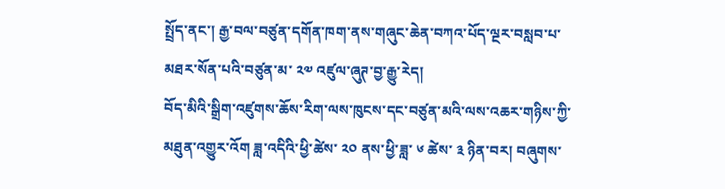སྤྲོད་ནང་། རྒྱ་བལ་བཙུན་དགོན་ཁག་ནས་གཞུང་ཆེན་བཀའ་པོད་ལྔར་བསླབ་པ་མཐར་སོན་པའི་བཙུན་མ་ ༢༧ འཛུལ་ཞུཊ་བྱ་རྒྱུ་རེད།
བོད་མིའི་སྒྲིག་འཛུགས་ཆོས་རིག་ལས་ཁུངས་དང་བཙུན་མའི་ལས་འཆར་གཉིས་ཀྱི་མཐུན་འགྱུར་འོག ཟླ་འདིའི་ཕྱི་ཚེས་ ༢༠ ནས་ཕྱི་ཟླ་ ༦ ཚེས་ ༣ ཉིན་བར། བཞུགས་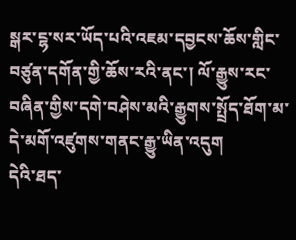སྒར་ངྷ་སར་ཡོད་པའི་འཇམ་དབྱངས་ཆོས་གླིང་བཙུན་དགོན་གྱི་ཆོས་རའི་ནང་། ལོ་རྒྱུས་རང་བཞིན་གྱིས་དགེ་བཤེས་མའི་རྒྱུགས་སྤྲོད་ཐོག་མ་དེ་མགོ་འཛུགས་གནང་རྒྱུ་ཡིན་འདུག
དེའི་ཐད་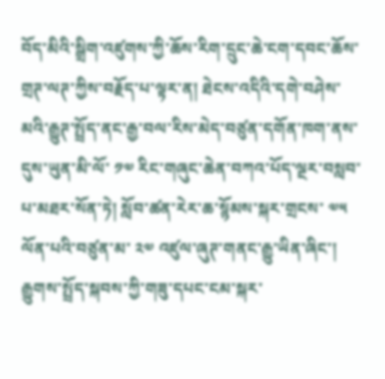བོད་མིའི་སྒྲིག་འཛུགས་ཀྱི་ཆོས་རིག་དྲུང་ཆེ་ངག་དབང་ཆོས་གྲཊ་ལཊ་ཀྱིས་བརྗོད་པ་ལྟར་ན། ཐེངས་འདིའི་དགེ་བཤེས་མའི་རྒྱུཊ་སྤྲོད་ནང་རྒྱ་བལ་རིས་མེད་བཙུན་དགོན་ཁག་ནས་དུས་ཡུན་མི་ལོ་ ༡༧ རིང་གཞུང་ཆེན་བཀའ་པོད་ལྔར་བསླབ་པ་མཐར་སོན་ཏེ། སློབ་ཚན་རེར་ཆ་སྙོམས་སྐར་གྲངས་ ༧༥ ལོན་པའི་བཙུན་མ་ ༢༧ འཛུལ་ཞུཊ་གནང་རྒྱུ་ཡིན་ཞིང་། རྒྱུགས་སྤྲོད་སྐབས་ཀྱི་གཟུ་དཔང་ངམ་སྐར་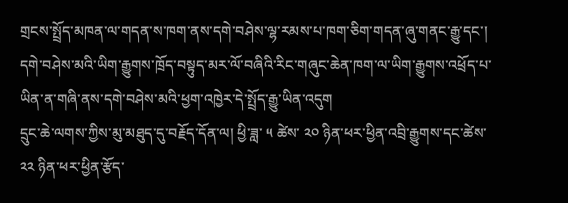གྲངས་སྤྲོད་མཁན་ལ་གདན་ས་ཁག་ནས་དགེ་བཤེས་ལྷ་རམས་པ་ཁག་ཅིག་གདན་ཞུ་གནང་རྒྱུ་དང་། དགེ་བཤེས་མའི་ཡིག་རྒྱུགས་ཁྲོད་བསྟུད་མར་ལོ་བཞིའི་རིང་གཞུང་ཆེན་ཁག་ལ་ཡིག་རྒྱུགས་འཕྲོད་པ་ཡིན་ན་གཞི་ནས་དགེ་བཤེས་མའི་ཕྱག་འཁྱེར་དེ་སྤྲོད་རྒྱུ་ཡིན་འདུག
དྲུང་ཆེ་ལགས་ཀྱིས་མུ་མཐུད་དུ་བརྗོད་དོན་ལ། ཕྱི་ཟླ་ ༥ ཚེས་ ༢༠ ཉིན་ཕར་ཕྱིན་འབྲི་རྒྱུགས་དང་ཚེས་ ༢༢ ཉིན་ཕར་ཕྱིན་རྩོད་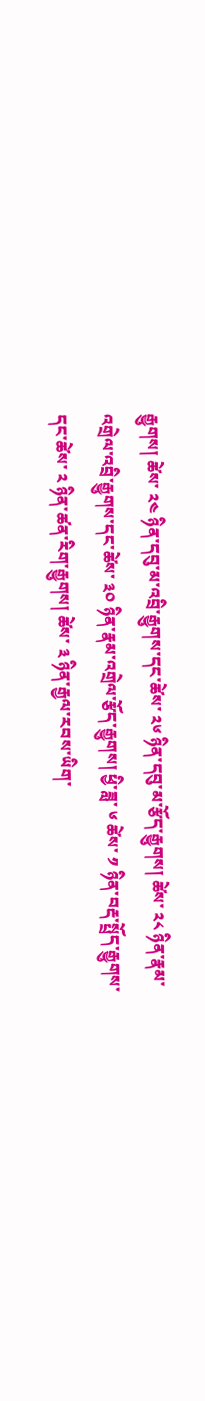རྒྱུགས། ཚེས་ ༢༤ ཉིན་དབུ་མ་འབྲི་རྒྱུགས་དང་ཚེས་ ༢༦ ཉིན་དབུ་མ་རྩོད་རྒྱུགས། ཚེས་ ༢༨ ཉིན་རྣམ་འགྲེལ་འབྲི་རྒྱུགས་དང་ཚེས་ ༣༠ ཉིན་རྣམ་འགྲེལ་རྩོད་རྒྱུགས། ཕྱི་ཟླ་ ༦ ཚེས་ ༡ ཉིན་བརྡ་སྤྲོད་རྒྱུགས་དང་ཚེས་ ༢ ཉིན་ཚན་རིག་རྒྱུགས། ཚེས་ ༣ ཉིན་རྒྱལ་རབས་ཡིག་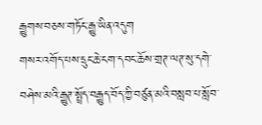རྒྱུགས་བཅས་གཏོང་རྒྱུ་ཡིན་འདུག
གསར་འགོད་པས་དྲུང་ཆེ་ངག་དབང་ཆོས་གྲཊ་ལཊ་སུ་དགེ་བཤེས་མའི་རྒྱུཊ་སྤྲོད་བརྒྱུད་བོད་ཀྱི་བཙུན་མའི་བསླབ་པ་སློབ་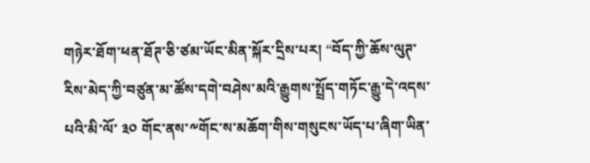གཉེར་ཐོག་ཕན་ཐོཊ་ཅི་ཙམ་ཡོང་མིན་སྐོར་དྲིས་པར། “བོད་ཀྱི་ཆོས་ལུཊ་རིས་མེད་ཀྱི་བཙུན་མ་ཚོས་དགེ་བཤེས་མའི་རྒྱུགས་སྤྲོད་གཏོང་རྒྱུ་དེ་འདས་པའི་མི་ལོ་ ༣༠ གོང་ནས་༸གོང་ས་མཆོག་གིས་གསུངས་ཡོད་པ་ཞིག་ཡིན་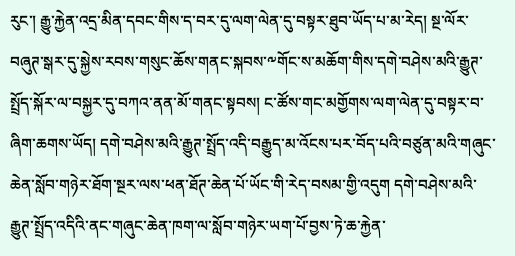རུང་། རྒྱུ་རྐྱེན་འདྲ་མིན་དབང་གིས་ད་བར་དུ་ལག་ལེན་དུ་བསྟར་ཐུབ་ཡོད་པ་མ་རེད། སྔ་ལོར་བཞུཊ་སྒར་དུ་སྐྱེས་རབས་གསུང་ཆོས་གནང་སྐབས་༸གོང་ས་མཆོག་གིས་དགེ་བཤེས་མའི་རྒྱུཊ་སྤྲོད་སྐོར་ལ་བསྐྱར་དུ་བཀའ་ནན་མོ་གནང་སྟབས། ང་ཚོས་གང་མགྱོགས་ལག་ལེན་དུ་བསྟར་བ་ཞིག་ཆགས་ཡོད། དགེ་བཤེས་མའི་རྒྱུཊ་སྤྲོད་འདི་བརྒྱུད་མ་འོངས་པར་བོད་པའི་བཙུན་མའི་གཞུང་ཆེན་སློབ་གཉེར་ཐོག་སྔར་ལས་ཕན་ཐོཊ་ཆེན་པོ་ཡོང་གི་རེད་བསམ་གྱི་འདུག དགེ་བཤེས་མའི་རྒྱུཊ་སྤྲོད་འདིའི་ནང་གཞུང་ཆེན་ཁག་ལ་སློབ་གཉེར་ཡག་པོ་བྱས་ཏེ་ཆ་རྐྱེན་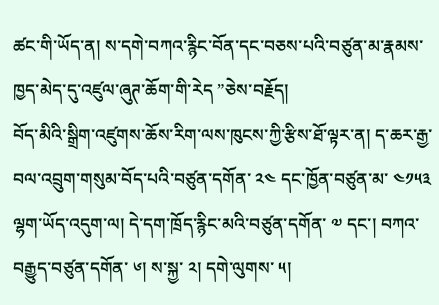ཚང་གི་ཡོད་ན། ས་དགེ་བཀའ་རྙིང་བོན་དང་བཅས་པའི་བཙུན་མ་རྣམས་ཁྱད་མེད་དུ་འཛུལ་ཞུཊ་ཆོག་གི་རེད ”ཅེས་བརྗོད།
བོད་མིའི་སྒྲིག་འཛུགས་ཆོས་རིག་ལས་ཁུངས་ཀྱི་རྩིས་ཐོ་ལྟར་ན། ད་ཆར་རྒྱ་བལ་འབྲུག་གསུམ་བོད་པའི་བཙུན་དགོན་ ༢༤ དང་ཁྱོན་བཙུན་མ་ ༤༡༥༣ ལྷག་ཡོད་འདུག་ལ། དེ་དག་ཁྲོད་རྙིང་མའི་བཙུན་དགོན་ ༧ དང་། བཀའ་བརྒྱུད་བཙུན་དགོན་ ༦། ས་སྐྱ་ ༢། དགེ་ལུགས་ ༥།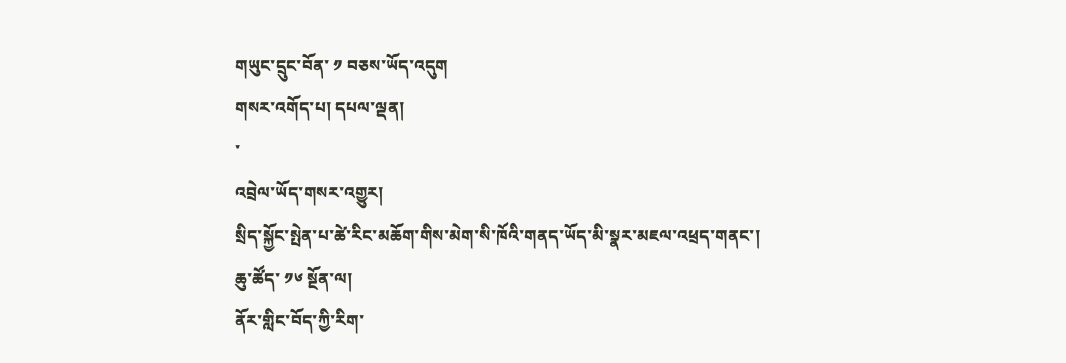གཡུང་དྲུང་བོན་ ༡ བཅས་ཡོད་འདུག
གསར་འགོད་པ། དཔལ་ལྡན།
་
འབྲེལ་ཡོད་གསར་འགྱུར།
སྲིད་སྐྱོང་སྤེན་པ་ཚེ་རིང་མཆོག་གིས་མེག་སི་ཁོའི་གནད་ཡོད་མི་སྣར་མཇལ་འཕྲད་གནང་།
ཆུ་ཚོད་ ༡༦ སྔོན་ལ།
ནོར་གླིང་བོད་ཀྱི་རིག་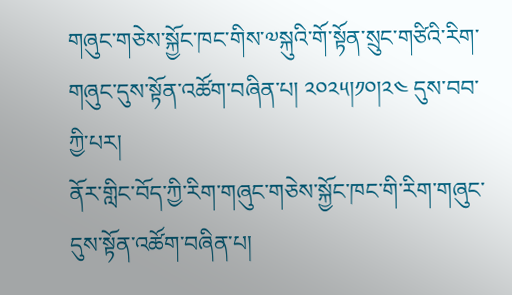གཞུང་གཅེས་སྐྱོང་ཁང་གིས་༧སྐུའི་གོ་སྟོན་སྲུང་གཙིའི་རིག་གཞུང་དུས་སྟོན་འཚོག་བཞིན་པ། ༢༠༢༥།༡༠།༢༤ དུས་བབ་ཀྱི་པར།
ནོར་གླིང་བོད་ཀྱི་རིག་གཞུང་གཅེས་སྐྱོང་ཁང་གི་རིག་གཞུང་དུས་སྟོན་འཚོག་བཞིན་པ།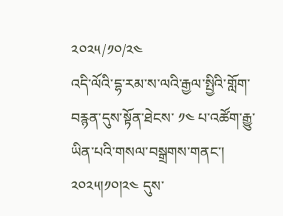༢༠༢༥/༡༠/༢༤
འདི་ལོའི་དྷ་རམ་ས་ལའི་རྒྱལ་སྤྱིའི་གློག་བརྙན་དུས་སྟོན་ཐེངས་ ༡༤ པ་འཚོག་རྒྱུ་ཡིན་པའི་གསལ་བསྒྲགས་གནང་། ༢༠༢༥།༡༠།༢༤ དུས་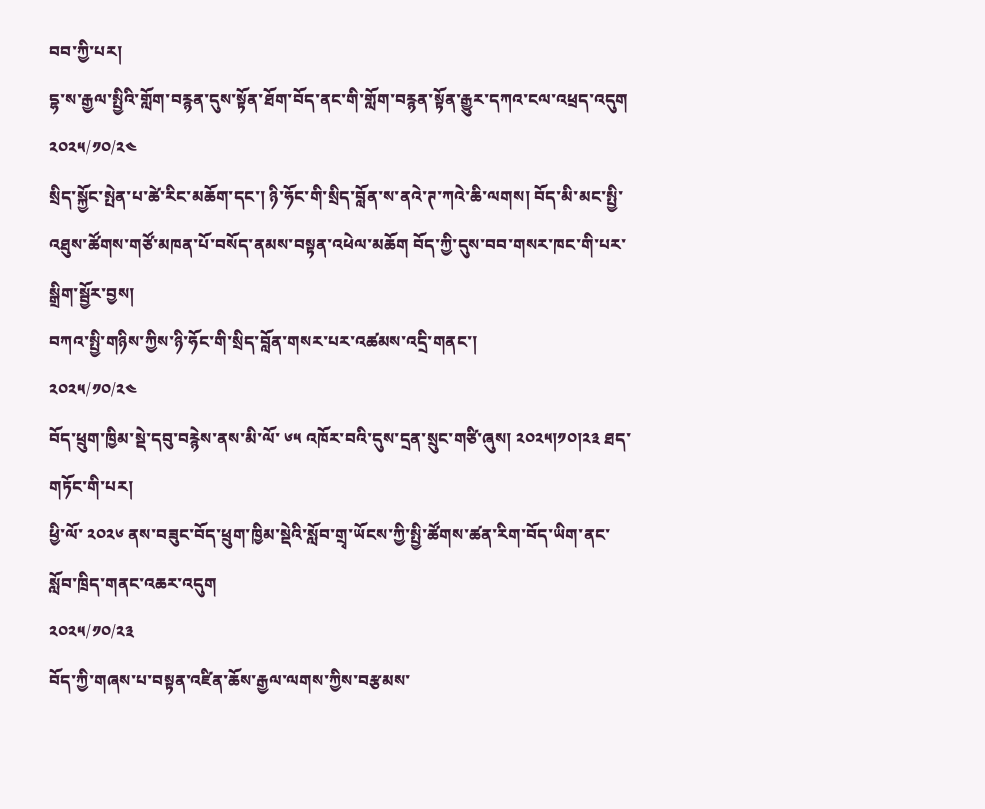བབ་ཀྱི་པར།
དྷ་ས་རྒྱལ་སྤྱིའི་གློག་བརྙན་དུས་སྟོན་ཐོག་བོད་ནང་གི་གློག་བརྙན་སྟོན་རྒྱུར་དཀའ་ངལ་འཕྲད་འདུག
༢༠༢༥/༡༠/༢༤
སྲིད་སྐྱོང་སྤེན་པ་ཚེ་རིང་མཆོག་དང་། ཉི་ཧོང་གི་སྲིད་བློན་ས་ནའེ་ཊ་ཀའེ་ཆི་ལགས། བོད་མི་མང་སྤྱི་འཐུས་ཚོགས་གཙོ་མཁན་པོ་བསོད་ནམས་བསྟན་འཕེལ་མཆོག བོད་ཀྱི་དུས་བབ་གསར་ཁང་གི་པར་སྒྲིག་སྦྱོར་བྱས།
བཀའ་སྤྱི་གཉིས་ཀྱིས་ཉི་ཧོང་གི་སྲིད་བློན་གསར་པར་འཚམས་འདྲི་གནང་།
༢༠༢༥/༡༠/༢༤
བོད་ཕྲུག་ཁྱིམ་སྡེ་དབུ་བརྙེས་ནས་མི་ལོ་ ༦༥ འཁོར་བའི་དུས་དྲན་སྲུང་གཙི་ཞུས། ༢༠༢༥།༡༠།༢༣ ཐད་གཏོང་གི་པར།
ཕྱི་ལོ་ ༢༠༢༦ ནས་བཟུང་བོད་ཕྲུག་ཁྱིམ་སྡེའི་སློབ་གྲྭ་ཡོངས་ཀྱི་སྤྱི་ཚོགས་ཚན་རིག་བོད་ཡིག་ནང་སློབ་ཁྲིད་གནང་འཆར་འདུག
༢༠༢༥/༡༠/༢༣
བོད་ཀྱི་གཞས་པ་བསྟན་འཛིན་ཆོས་རྒྱལ་ལགས་ཀྱིས་བརྩམས་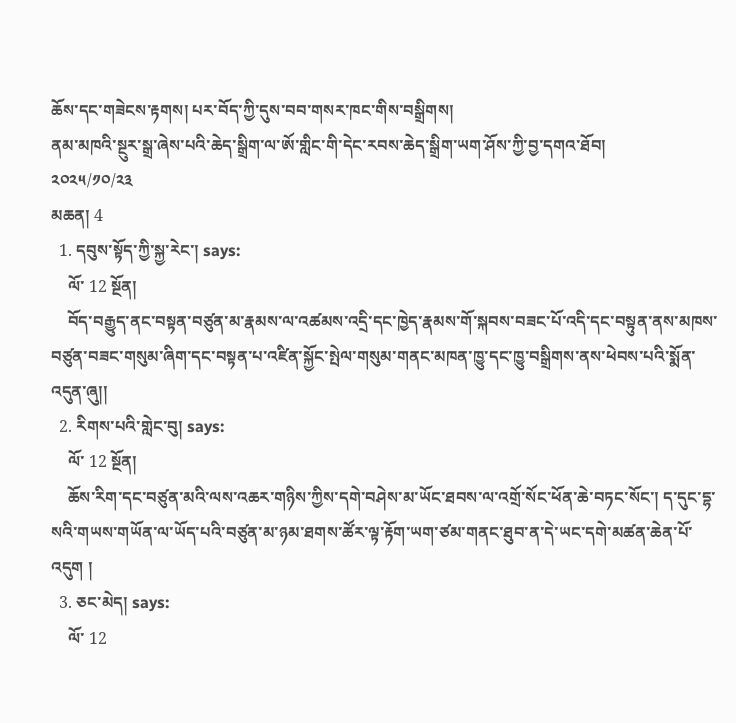ཆོས་དང་གཟེངས་རྟགས། པར་བོད་ཀྱི་དུས་བབ་གསར་ཁང་གིས་བསྒྲིགས།
ནམ་མཁའི་སྔུར་སྒྲ་ཞེས་པའི་ཆེད་སྒྲིག་ལ་ཨོ་གླིང་གི་དེང་རབས་ཆེད་སྒྲིག་ཡག་ཤོས་ཀྱི་བྱ་དགའ་ཐོབ།
༢༠༢༥/༡༠/༢༣
མཆན། 4
  1. དབུས་སྟོད་ཀྱི་སྐྱ་རེང་། says:
    ལོ་ 12 སྔོན།
    བོད་བརྒྱུད་ནང་བསྟན་བཙུན་མ་རྣམས་ལ་འཚམས་འདྲི་དང་ཁྱེད་རྣམས་གོ་སྐབས་བཟང་པོ་འདི་དང་བསྟུན་ནས་མཁས་བཙུན་བཟང་གསུམ་ཞིག་དང་བསྟན་པ་འཛིན་སྐྱོང་སྤེལ་གསུམ་གནང་མཁན་ཁྱུ་དང་ཁྱུ་བསྒྲིགས་ནས་ཕེབས་པའི་སྨོན་འདུན་ཞུ།།
  2. རིགས་པའི་གླེང་བུ། says:
    ལོ་ 12 སྔོན།
    ཆོས་རིག་དང་བཙུན་མའི་ལས་འཆར་གཉིས་ཀྱིས་དགེ་བཤེས་མ་ཡོང་ཐབས་ལ་འགྲོ་སོང་ཕོན་ཆེ་བཏང་སོང་། ད་དུང་དྷ་སའི་གཡས་གཡོན་ལ་ཡོད་པའི་བཙུན་མ་ཉམ་ཐགས་ཚོར་ལྟ་རྟོག་ཡག་ཙམ་གནང་ཐུབ་ན་དེ་ཡང་དགེ་མཚན་ཆེན་པོ་འདུག །
  3. ཅང་མེད། says:
    ལོ་ 12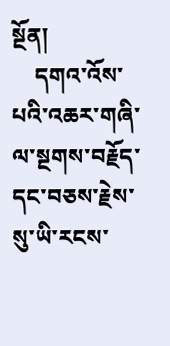སྔོན།
    དགའ་འོས་པའི་འཆར་གཞི་ལ་སྔགས་བརྗོད་དང་བཅས་རྗེས་སུ་ཡི་རངས་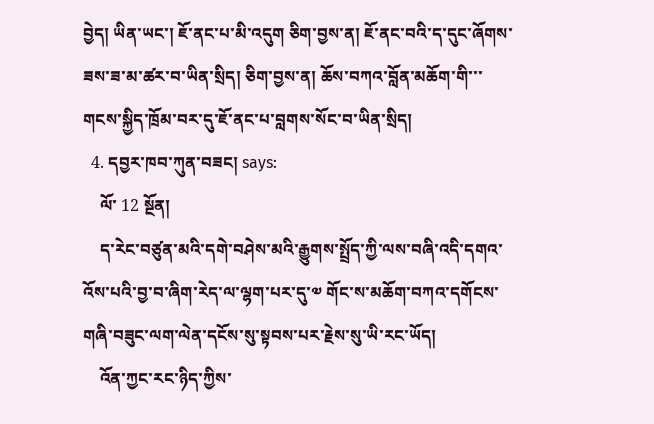བྱེད། ཡིན་ཡང་། ཇོ་ནང་པ་མི་འདུག ཅིག་བྱས་ན། ཇོ་ནང་བའི་ད་དུང་ཞོགས་ཟས་ཟ་མ་ཚར་བ་ཡིན་སྲིད། ཅིག་བྱས་ན། ཆོས་བཀའ་བློན་མཆོག་གི་་་གངས་སྐྱིད་ཁྲོམ་བར་དུ་ཇོ་ནང་པ་བླགས་སོང་བ་ཡིན་སྲིད།
  4. དབྱར་ཁབ་ཀུན་བཟང། says:
    ལོ་ 12 སྔོན།
    ད་རེང་བཙུན་མའི་དགེ་བཤེས་མའི་རྒྱུགས་སྤྲོད་ཀྱི་ལས་བཞི་འདི་དགའ་འོས་པའི་བྱ་བ་ཞིག་རེད་ལ་ལྷག་པར་དུ་༧ གོང་ས་མཆོག་བཀའ་དགོངས་གཞི་བཟུང་ལག་ལེན་དངོས་སུ་སྟབས་པར་རྗེས་སུ་ཡི་རང་ཡོད།
    འོན་ཀྱང་རང་ཉིད་ཀྱིས་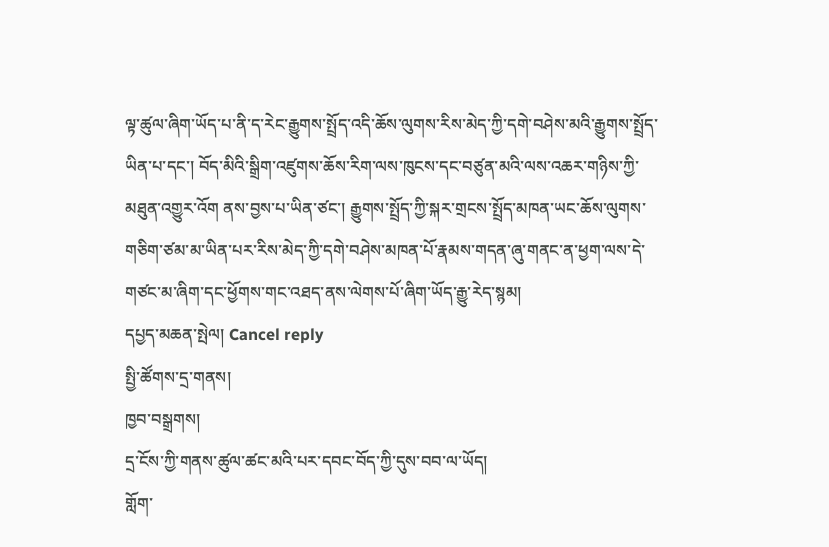ལྟ་ཚུལ་ཞིག་ཡོད་པ་ནི་ད་རེང་རྒྱུགས་སྤྲོད་འདི་ཆོས་ལུགས་རིས་མེད་ཀྱི་དགེ་བཤེས་མའི་རྒྱུགས་སྤྲོད་ཡིན་པ་དང་། བོད་མིའི་སྒྲིག་འཛུགས་ཆོས་རིག་ལས་ཁུངས་དང་བཙུན་མའི་ལས་འཆར་གཉིས་ཀྱི་མཐུན་འགྱུར་འོག ནས་བྱས་པ་ཡིན་ཙང་། རྒྱུགས་སྤྲོད་ཀྱི་སྐར་གྲངས་སྤྲོད་མཁན་ཡང་ཆོས་ལུགས་གཅིག་ཙམ་མ་ཡིན་པར་རིས་མེད་ཀྱི་དགེ་བཤེས་མཁན་པོ་རྣམས་གདན་ཞུ་གནང་ན་ཕྱག་ལས་དེ་གཙང་མ་ཞིག་དང་ཕྱོགས་གང་འཐད་ནས་ལེགས་པོ་ཞིག་ཡོད་རྒྱུ་རེད་སྙམ།
དཔྱད་མཆན་སྤེལ། Cancel reply
སྤྱི་ཚོགས་དྲ་གནས།
ཁྱབ་བསྒྲགས།
དྲ་ངོས་ཀྱི་གནས་ཚུལ་ཚང་མའི་པར་དབང་བོད་ཀྱི་དུས་བབ་ལ་ཡོད།
གློག་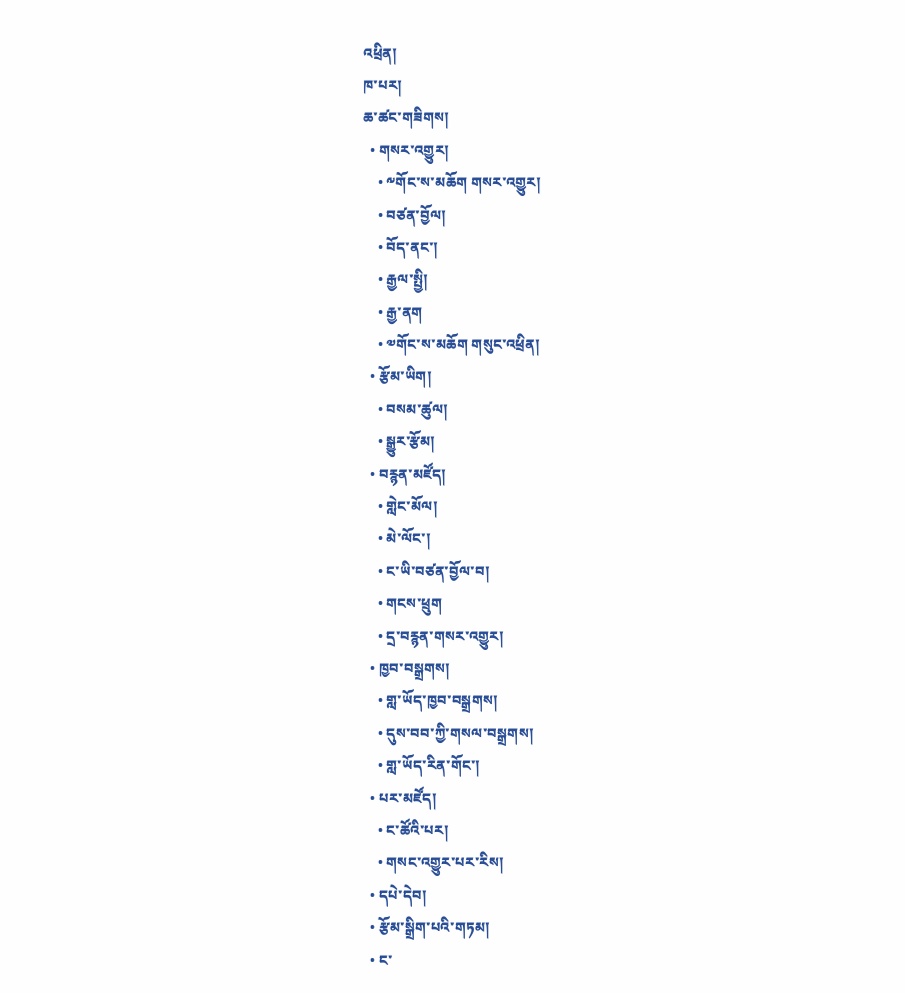འཕྲིན།
ཁ་པར།
ཆ་ཚང་གཟིགས།
  • གསར་འགྱུར།
    • ༸གོང་ས་མཆོག གསར་འགྱུར།
    • བཙན་བྱོལ།
    • བོད་ནང་།
    • རྒྱལ་སྤྱི།
    • རྒྱ་ནག
    • ༧གོང་ས་མཆོག གསུང་འཕྲིན།
  • རྩོམ་ཡིག།
    • བསམ་ཚུལ།
    • སྒྱུར་རྩོམ།
  • བརྙན་མཛོད།
    • གླེང་མོལ།
    • མེ་ལོང་།
    • ང་ཡི་བཙན་བྱོལ་བ།
    • གངས་ཕྲུག
    • དྲ་བརྙན་གསར་འགྱུར།
  • ཁྱབ་བསྒྲགས།
    • གླ་ཡོད་ཁྱབ་བསྒྲགས།
    • དུས་བབ་ཀྱི་གསལ་བསྒྲགས།
    • གླ་ཡོད་རིན་གོང་།
  • པར་མཛོད།
    • ང་ཚོའི་པར།
    • གསང་འགྱུར་པར་རིས།
  • དཔེ་དེབ།
  • རྩོམ་སྒྲིག་པའི་གཏམ།
  • ང་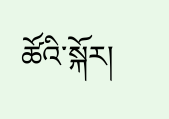ཚོའི་སྐོར།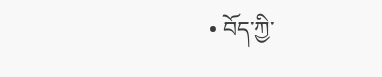• བོད་ཀྱི་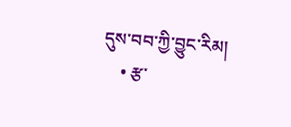དུས་བབ་ཀྱི་བྱུང་རིམ།
    • རྩ་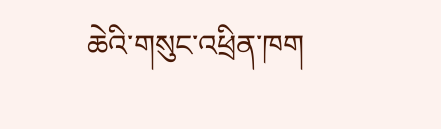ཆེའི་གསུང་འཕྲིན་ཁག